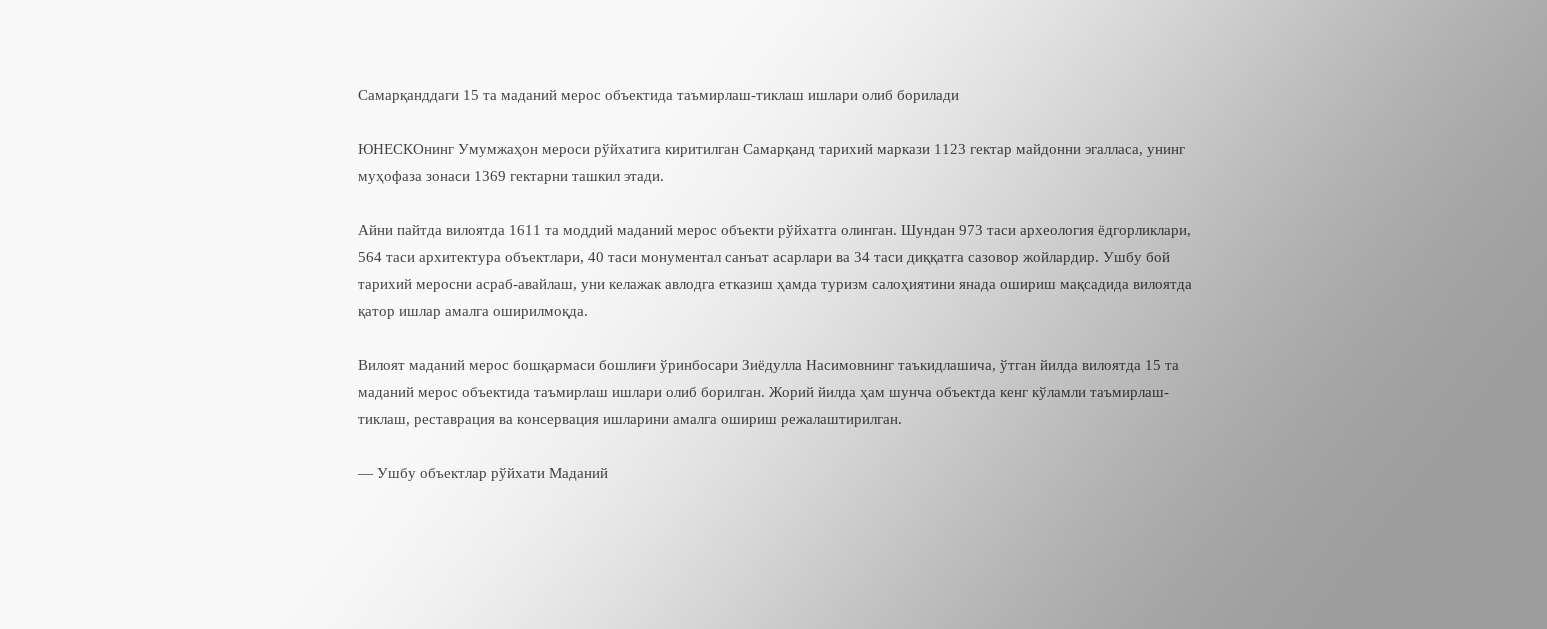Самарқанддаги 15 та маданий мерос объектида таъмирлаш-тиклаш ишлари олиб борилади

ЮНЕСКОнинг Умумжаҳон мероси рўйхатига киритилган Самарқанд тарихий маркази 1123 гектар майдонни эгалласа, унинг муҳофаза зонаси 1369 гектарни ташкил этади.

Айни пайтда вилоятда 1611 та моддий маданий мерос объекти рўйхатга олинган. Шундан 973 таси археология ёдгорликлари, 564 таси архитектура объектлари, 40 таси монументал санъат асарлари ва 34 таси диққатга сазовор жойлардир. Ушбу бой тарихий меросни асраб-авайлаш, уни келажак авлодга етказиш ҳамда туризм салоҳиятини янада ошириш мақсадида вилоятда қатор ишлар амалга оширилмоқда.

Вилоят маданий мерос бошқармаси бошлиғи ўринбосари Зиёдулла Насимовнинг таъкидлашича, ўтган йилда вилоятда 15 та маданий мерос объектида таъмирлаш ишлари олиб борилган. Жорий йилда ҳам шунча объектда кенг кўламли таъмирлаш-тиклаш, реставрация ва консервация ишларини амалга ошириш режалаштирилган.

— Ушбу объектлар рўйхати Маданий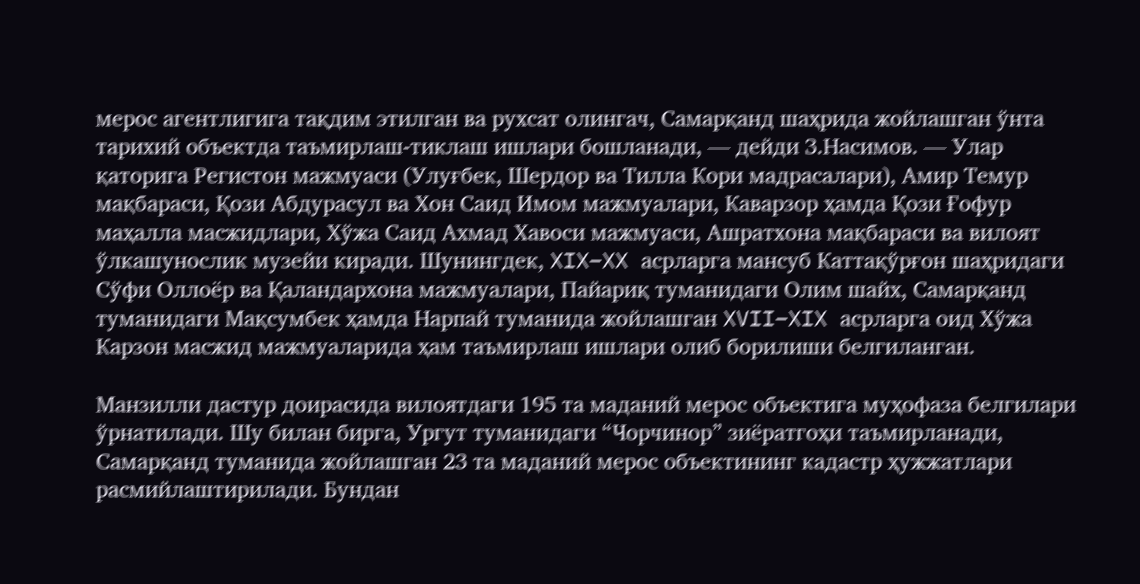мерос агентлигига тақдим этилган ва рухсат олингач, Самарқанд шаҳрида жойлашган ўнта тарихий объектда таъмирлаш-тиклаш ишлари бошланади, — дейди З.Насимов. — Улар қаторига Регистон мажмуаси (Улуғбек, Шердор ва Тилла Кори мадрасалари), Амир Темур мақбараси, Қози Абдурасул ва Хон Саид Имом мажмуалари, Каварзор ҳамда Қози Ғофур маҳалла масжидлари, Хўжа Саид Ахмад Хавоси мажмуаси, Ашратхона мақбараси ва вилоят ўлкашунослик музейи киради. Шунингдек, XIX–XX асрларга мансуб Каттақўрғон шаҳридаги Сўфи Оллоёр ва Қаландархона мажмуалари, Пайариқ туманидаги Олим шайх, Самарқанд туманидаги Мақсумбек ҳамда Нарпай туманида жойлашган XVII–XIX асрларга оид Хўжа Карзон масжид мажмуаларида ҳам таъмирлаш ишлари олиб борилиши белгиланган.

Манзилли дастур доирасида вилоятдаги 195 та маданий мерос объектига муҳофаза белгилари ўрнатилади. Шу билан бирга, Ургут туманидаги “Чорчинор” зиёратгоҳи таъмирланади, Самарқанд туманида жойлашган 23 та маданий мерос объектининг кадастр ҳужжатлари расмийлаштирилади. Бундан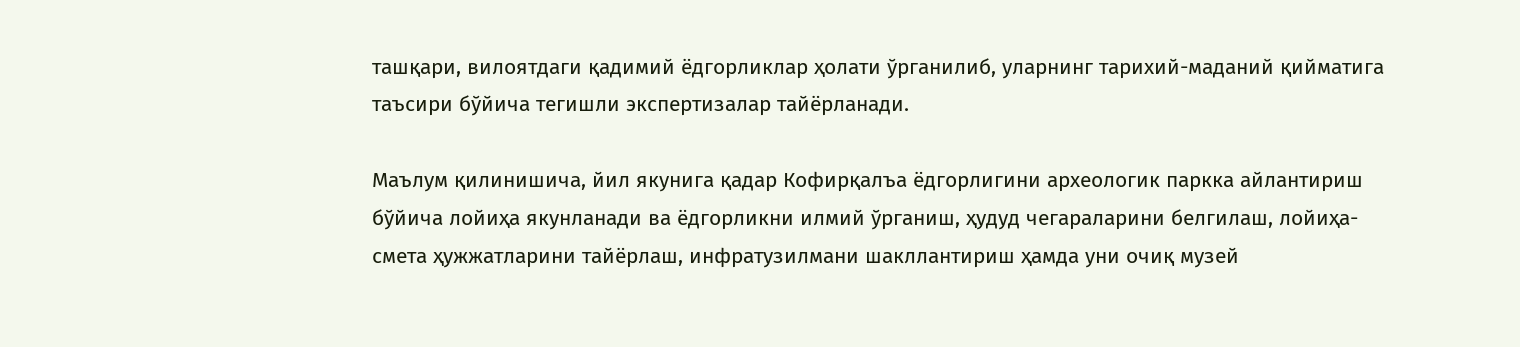ташқари, вилоятдаги қадимий ёдгорликлар ҳолати ўрганилиб, уларнинг тарихий-маданий қийматига таъсири бўйича тегишли экспертизалар тайёрланади.

Маълум қилинишича, йил якунига қадар Кофирқалъа ёдгорлигини археологик паркка айлантириш бўйича лойиҳа якунланади ва ёдгорликни илмий ўрганиш, ҳудуд чегараларини белгилаш, лойиҳа-смета ҳужжатларини тайёрлаш, инфратузилмани шакллантириш ҳамда уни очиқ музей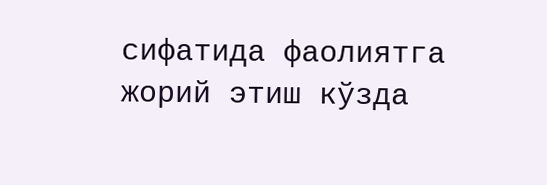сифатида фаолиятга жорий этиш кўзда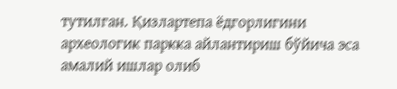тутилган. Қизлартепа ёдгорлигини археологик паркка айлантириш бўйича эса амалий ишлар олиб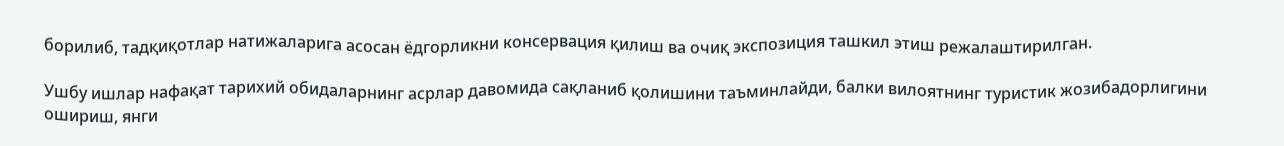борилиб, тадқиқотлар натижаларига асосан ёдгорликни консервация қилиш ва очиқ экспозиция ташкил этиш режалаштирилган.

Ушбу ишлар нафақат тарихий обидаларнинг асрлар давомида сақланиб қолишини таъминлайди, балки вилоятнинг туристик жозибадорлигини ошириш, янги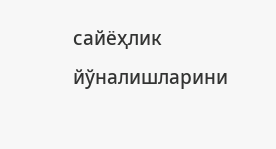сайёҳлик йўналишларини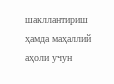шакллантириш ҳамда маҳаллий аҳоли учун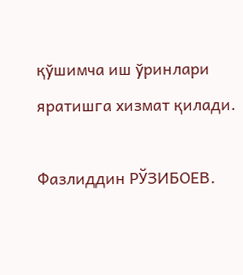қўшимча иш ўринлари яратишга хизмат қилади.

Фазлиддин РЎЗИБОЕВ.